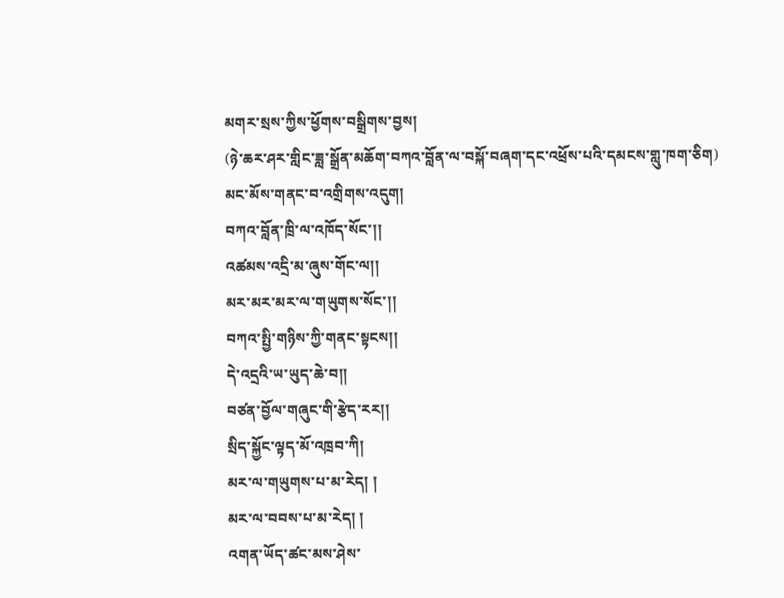མགར་སྲས་ཀྱིས་ཕྱོགས་བསྒྲིགས་བྱས།
(ཉེ་ཆར་ཤར་གླིང་ཟླ་སྒྲོན་མཆོག་བཀའ་བློན་ལ་བསྐོ་བཞག་དང་འཕྲོས་པའི་དམངས་གླུ་ཁག་ཅིག)
མང་མོས་གནང་བ་འགྲིགས་འདུག།
བཀའ་བློན་ཁྲི་ལ་འཁོད་སོང་།།
འཚམས་འདྲི་མ་ཞུས་གོང་ལ།།
མར་མར་མར་ལ་གཡུགས་སོང་།།
བཀའ་སྤྱི་གཉིས་ཀྱི་གནང་སྟངས།།
དེ་འདྲའི་ཡ་ཡུད་ཆེ་བ།།
བཙན་བྱོལ་གཞུང་གི་རྩེད་རར།།
སྲིད་སྐྱོང་ལྟད་མོ་འཁྲབ་ཀི།
མར་ལ་གཡུགས་པ་མ་རེད། །
མར་ལ་བབས་པ་མ་རེད། །
འགན་ཡོད་ཚང་མས་ཤེས་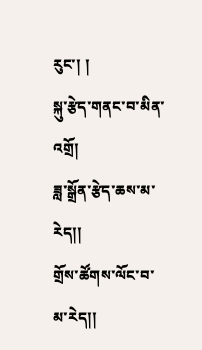རུང་། །
སྐུ་རྩེད་གནང་བ་མིན་འགྲོ།
ཟླ་སྒྲོན་རྩེད་ཆས་མ་རེད།།
གྲོས་ཚོགས་ལོང་བ་མ་རེད།།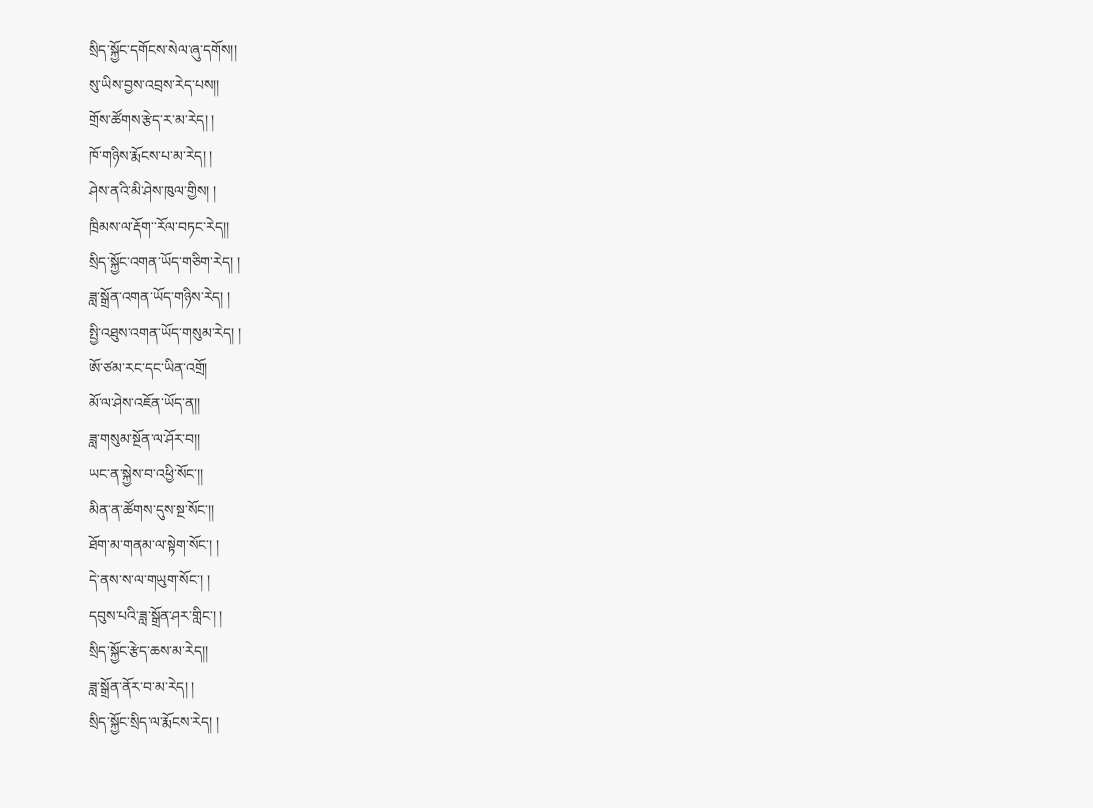སྲིད་སྐྱོང་དགོངས་སེལ་ཞུ་དགོས།།
སུ་ཡིས་བྱས་འབྲས་རེད་པས།།
གྲོས་ཚོགས་རྩེད་ར་མ་རེད། །
ཁོ་གཉིས་རྨོངས་པ་མ་རེད། །
ཤེས་ནའི་མི་ཤེས་ཁུལ་གྱིས། །
ཁྲིམས་ལ་རྡོག་་རོལ་བཏང་རེད།།
སྲིད་སྐྱོང་འགན་ཡོད་གཅིག་རེད། །
ཟླ་སྒྲོན་འགན་ཡོད་གཉིས་རེད། །
སྤྱི་འཐུས་འགན་ཡོད་གསུམ་རེད། །
ཨོ་ཙམ་རང་དང་ཡིན་འགྲོ།
མོ་ལ་ཤེས་འཇོན་ཡོད་ན།།
ཟླ་གསུམ་སྔོན་ལ་ཤོར་བ།།
ཡང་ན་སྐྱེས་བ་འཕྱི་སོང་།།
མིན་ན་ཚོགས་དུས་སྔ་སོང་།།
ཐོག་མ་གནམ་ལ་སྟེག་སོང་། །
དེ་ནས་ས་ལ་གཡུག་སོང་། །
དབུས་པའི་ཟླ་སྒྲོན་ཤར་གླིང་། །
སྲིད་སྐྱོང་རྩེད་ཆས་མ་རེད།།
ཟླ་སྒྲོན་ནོར་བ་མ་རེད། །
སྲིད་སྐྱོང་སྲིད་ལ་རྨོངས་རེད། །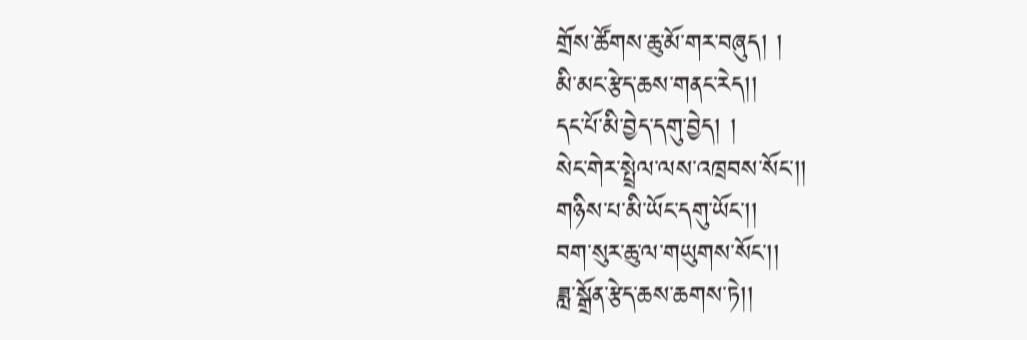གྲོས་ཚོགས་ཆུ་མོ་གར་བཞུད། །
མི་མང་རྩེད་ཆས་གནང་རེད།།
དང་པོ་མི་བྱེད་དགུ་བྱེད། །
སེང་གེར་སྤྲེལ་ལས་འཁྲབས་སོང་།།
གཉིས་པ་མི་ཡོང་དགུ་ཡོང་།།
བག་སུར་ཆུ་ལ་གཡུགས་སོང་།།
ཟླ་སྒྲོན་རྩེད་ཆས་ཆགས་ཏེ།།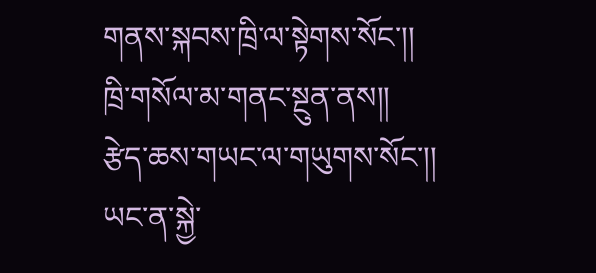གནས་སྐབས་ཁྲི་ལ་སྟེགས་སོང་།།
ཁྲི་གསོལ་མ་གནང་སྔུན་ནས།།
རྩེད་ཆས་གཡང་ལ་གཡུགས་སོང་།།
ཡང་ན་སྐྱེ་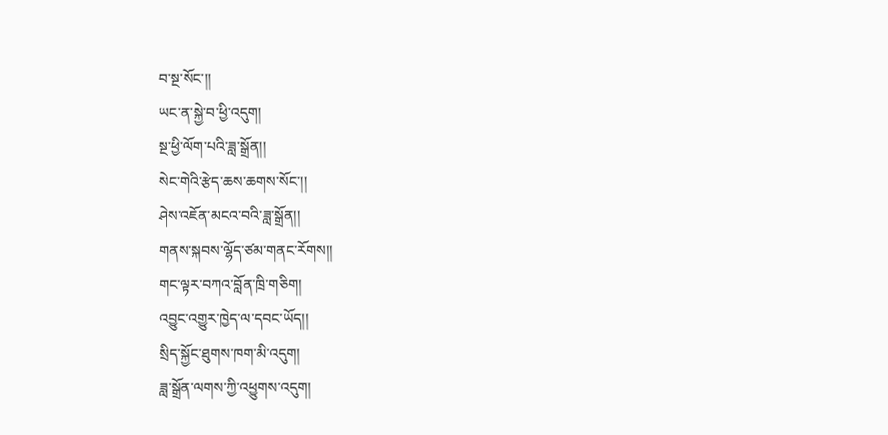བ་སྔ་སོང་།།
ཡང་ན་སྐྱེ་བ་ཕྱི་འདུག།
སྔ་ཕྱི་ལོག་པའི་ཟླ་སྒྲོན།།
སེང་གེའི་རྩེད་ཆས་ཆགས་སོང་།།
ཤེས་འཇོན་མངའ་བའི་ཟླ་སྒྲོན།།
གནས་སྐབས་ལྷོད་ཙམ་གནང་རོགས།།
གང་ལྟར་བཀའ་བློན་ཁྲི་གཅིག།
འབྱུང་འགྱུར་ཁྱེད་ལ་དབང་ཡོད།།
སྲིད་སྐྱོང་ཐུགས་ཁག་མི་འདུག།
ཟླ་སྒྲོན་ལགས་ཀྱི་འཕྱུགས་འདུག།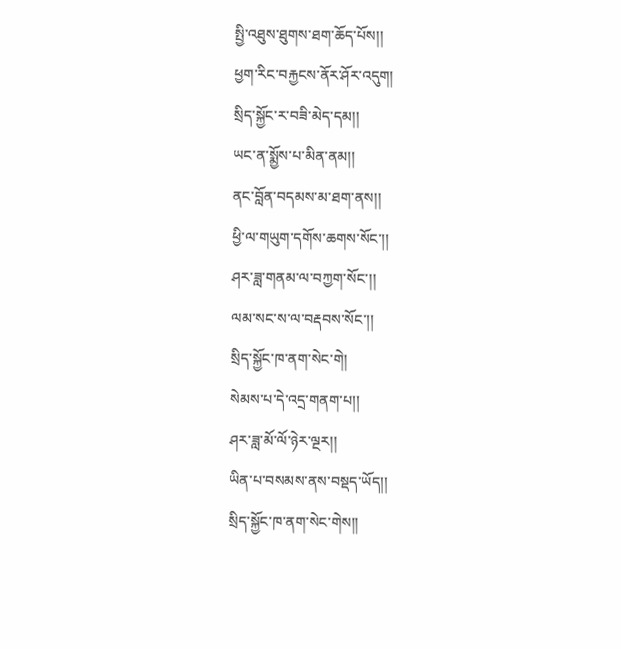སྤྱི་འཐུས་ཐུགས་ཐག་ཆོད་པོས།།
ཕྱག་རིང་བརྐྱངས་ནོར་ཤོར་འདུག།
སྲིད་སྐྱོང་ར་བཟི་མེད་དམ།།
ཡང་ན་སྨྱོས་པ་མིན་ནམ།།
ནང་བློན་བདམས་མ་ཐག་ནས།།
ཕྱི་ལ་གཡུག་དགོས་ཆགས་སོང་།།
ཤར་ཟླ་གནམ་ལ་བཀྱག་སོང་།།
ལམ་སང་ས་ལ་བརྡབས་སོང་།།
སྲིད་སྐྱོང་ཁ་ནག་སེང་གེ།
སེམས་པ་དེ་འདྲ་གནག་པ།།
ཤར་ཟླ་མོ་ལོ་ཉེར་ལྔར།།
ཡིན་པ་བསམས་ནས་བསྡད་ཡོད།།
སྲིད་སྐྱོང་ཁ་ནག་སེང་གེས།།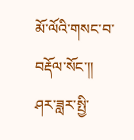མོ་ལོའི་གསང་བ་བརྡོལ་སོང་།།
ཤར་ཟླར་སྤྱི་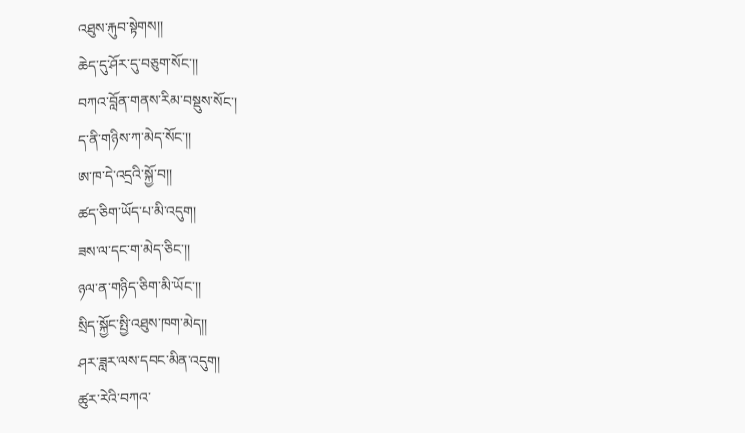འཐུས་རྐུབ་སྟེགས།།
ཆེད་དུ་ཤོར་དུ་བཅུག་སོང་།།
བཀའ་བློན་གནས་རིམ་བསྡུས་སོང་།
ད་ནི་གཉིས་ཀ་མེད་སོང་།།
ཨ་ཁ་དེ་འདྲའི་སྐྱོ་བ།།
ཚད་ཅིག་ཡོད་པ་མི་འདུག།
ཟས་ལ་དང་ག་མེད་ཅིང་།།
ཉལ་ན་གཉིད་ཅིག་མི་ཡོང་།།
སྲིད་སྐྱོང་སྤྱི་འཐུས་ཁག་མེད།།
ཤར་ཟླར་ལས་དབང་མིན་འདུག།
ཚུར་རེའི་བཀའ་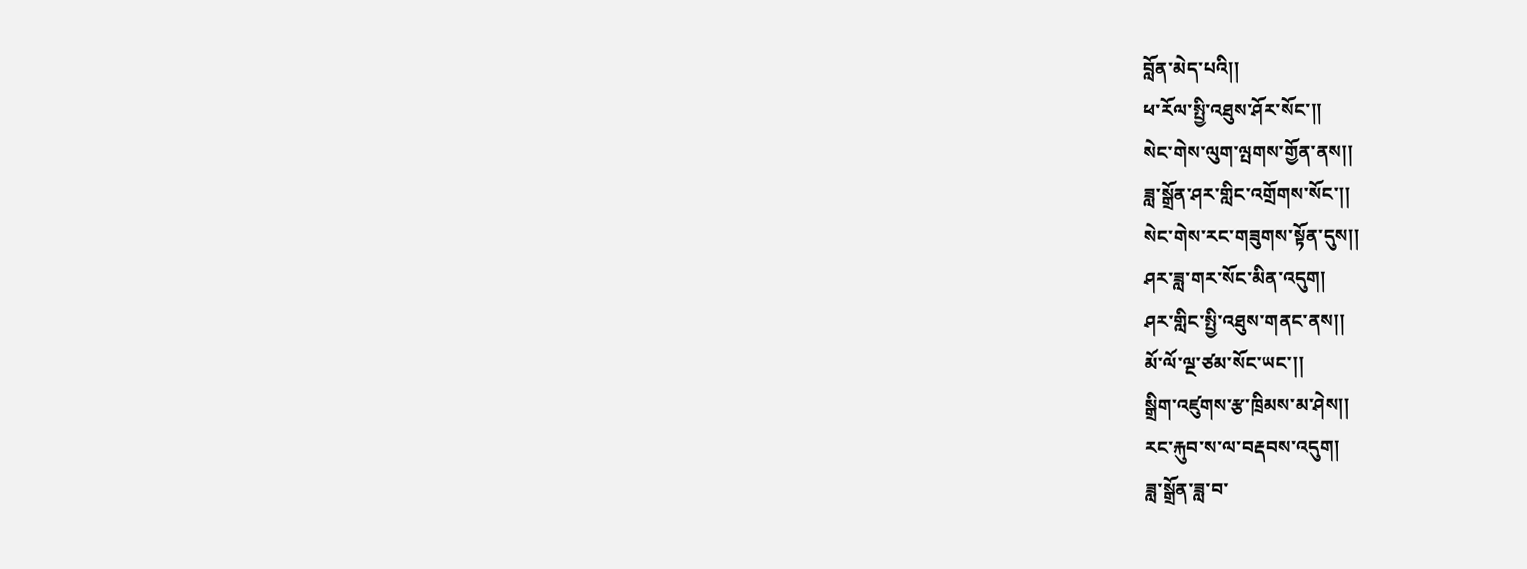བློན་མེད་པའི།།
ཕ་རོལ་སྤྱི་འཐུས་ཤོར་སོང་།།
སེང་གེས་ལུག་ལྤགས་གྱོན་ནས།།
ཟླ་སྒྲོན་ཤར་གླིང་འགྲོགས་སོང་།།
སེང་གེས་རང་གཟུགས་སྟོན་དུས།།
ཤར་ཟླ་གར་སོང་མིན་འདུག།
ཤར་གླིང་སྤྱི་འཐུས་གནང་ནས།།
མོ་ལོ་ལྔ་ཙམ་སོང་ཡང་།།
སྒྲིག་འཛུགས་རྩ་ཁྲིམས་མ་ཤེས།།
རང་རྐུབ་ས་ལ་བརྡབས་འདུག།
ཟླ་སྒྲོན་ཟླ་བ་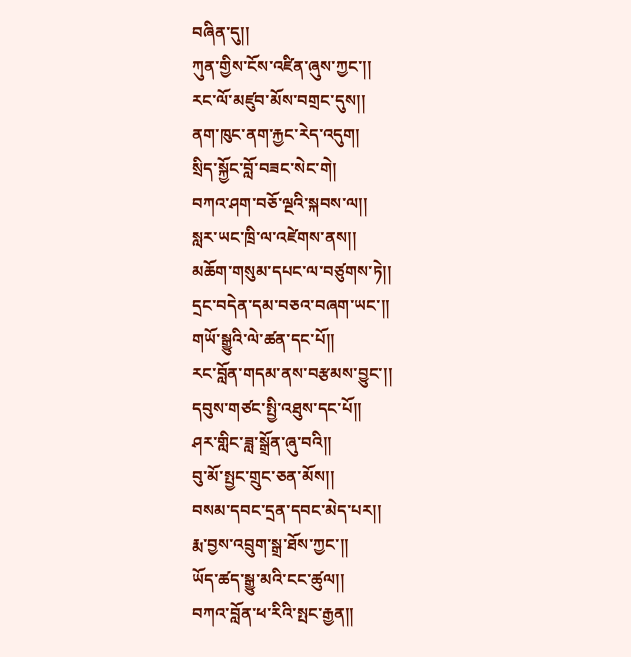བཞིན་དུ།།
ཀུན་གྱིས་ངོས་འཛིན་ཞུས་ཀྱང་།།
རང་ལོ་མཛུབ་མོས་བགྲང་དུས།།
ནག་ཁུང་ནག་རྐྱང་རེད་འདུག།
སྲིད་སྐྱོང་བློ་བཟང་སེང་གེ།
བཀའ་ཤག་བཅོ་ལྔའི་སྐབས་ལ།།
སླར་ཡང་ཁྲི་ལ་འཛེགས་ནས།།
མཆོག་གསུམ་དཔང་ལ་བཙུགས་ཏེ།།
དྲང་བདེན་དམ་བཅའ་བཞག་ཡང་།།
གཡོ་སྒྱུའི་ལེ་ཚན་དང་པོ།།
རང་བློན་གདམ་ནས་བརྩམས་བྱུང་།།
དབུས་གཙང་སྤྱི་འཐུས་དང་པོ།།
ཤར་གླིང་ཟླ་སྒྲོན་ཞུ་བའི།།
བུ་མོ་སྤྱང་གྲུང་ཅན་མོས།།
བསམ་དབང་དྲན་དབང་མེད་པར།།
རྨ་བྱས་འབྲུག་སྒྲ་ཐོས་ཀྱང་།།
ཡོད་ཚད་སྒྱུ་མའི་ངང་ཚུལ།།
བཀའ་བློན་ཕ་རིའི་སྤང་རྒྱན།།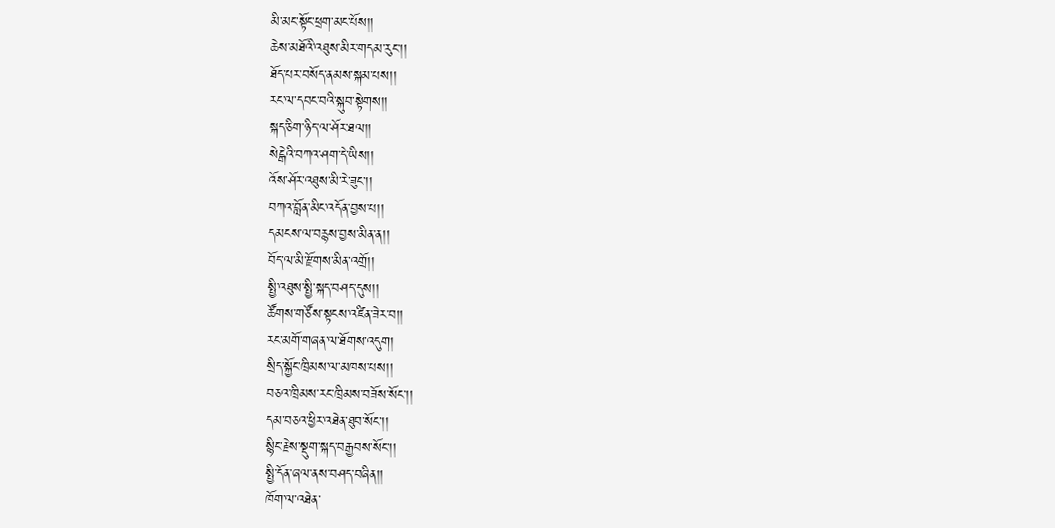མི་མང་སྟོང་ཕྲག་མང་པོས།།
ཆེས་མཐོའི་འཐུས་མིར་གདམ་རུང་།།
ཐོད་པར་བསོད་ནམས་སྐམ་པས།།
རང་ལ་དབང་བའི་སྐུབ་སྟེགས།།
སྐད་ཅིག་ཉིད་ལ་ཤོར་ཐལ།།
སེངྒེའི་བཀའ་ཤག་དེ་ཡིས།།
འོས་ཤོར་འཐུས་མི་རེ་ཟུང་།།
བཀའ་བློན་མིང་འདོན་བྱས་པ།།
དམངས་ལ་བརྙས་བྱས་མིན་ན།།
བོད་ལ་མི་རྫོགས་མིན་འགྲོ།།
སྤྱི་འཐུས་སྤྱི་སྐད་བཤད་དུས།།
ཚོགས་གཙོས་སྟངས་འཛིན་ཟེར་བ།།
རང་མགོ་གཞན་ལ་ཐོགས་འདུག།
སྲིད་སྐྱོང་ཁྲིམས་ལ་མཁས་པས།།
བཅའ་ཁྲིམས་རང་ཁྲིམས་བཟོས་སོང་།།
དམ་བཅའ་ཕྱིར་འཐེན་ཐུབ་སོང་།།
སྙིང་རྗེས་སྡུག་སྐད་བརྒྱབས་སོང་།།
སྤྱི་དོན་ཞལ་ནས་བཤད་བཞིན།།
ཁོག་ལ་འཐེན་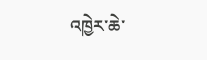འཁྱེར་ཆེ་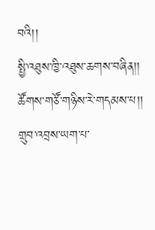བའི།།
སྤྱི་འཐུས་ཁྱི་འཐུས་ཆགས་བཞིན།།
ཚོགས་གཙོ་གཉིས་རེ་གདམས་པ།།
གྲུབ་འབྲས་ཡག་པ་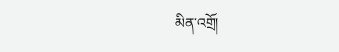མིན་འགྲོ།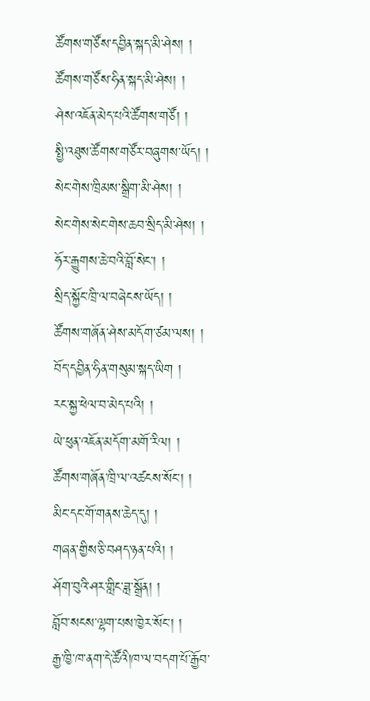ཚོགས་གཙོས་དབྱིན་སྐད་མི་ཤེས། །
ཚོགས་གཙོས་ཧིན་སྐད་མི་ཤེས། །
ཤེས་འཇོན་མེད་པའི་ཚོགས་གཙོ། །
སྤྱི་འཐུས་ཚོགས་གཙོར་བཞུགས་ཡོད། །
སེང་གེས་ཁྲིམས་སྒྲིག་མི་ཤེས། །
སེང་གེས་སེང་གེས་ཆབ་སྲིད་མི་ཤེས། །
ཧོར་རྒྱུགས་ཆེ་བའི་བློ་སེང་། །
སྲིད་སྐྱོང་ཁྲི་ལ་བཞེངས་ཡོད། །
ཚོགས་གཞོན་ཤེས་མདོག་ཙམ་ལས། །
བོད་དབྱིན་ཧིན་གསུམ་སྐད་ཡིག །
རང་སྐྱ་ཕེལ་བ་མེད་པའི། །
ཡེ་ཕུན་འཇོན་མདོག་མགོ་རིལ། །
ཚོགས་གཞོན་ཁྲི་ལ་འཚངས་སོང་། །
མིང་དང་གོ་གནས་ཆེད་དུ། །
གཞན་གྱིས་ཅི་བཤད་ཉན་པའི། །
ཤོག་བུའི་ཤར་གླིང་ཟླ་སྒྲོན། །
བློབ་སངས་ལྷག་པས་ཁྱེར་སོང་། །
རྒྱ་ཁྱི་ཁ་ནག་དེ་ཚོའི།ཁ་ལ་བདག་པོ་རྒྱོབ་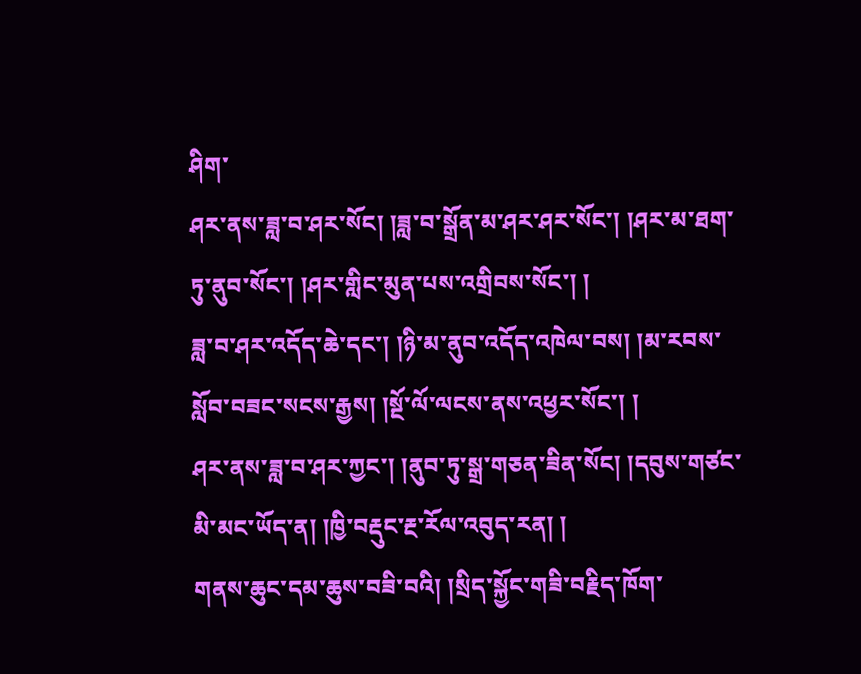ཤིག་
ཤར་ནས་ཟླ་བ་ཤར་སོང། །ཟླ་བ་སྒྲོན་མ་ཤར་ཤར་སོང་། །ཤར་མ་ཐག་ཏུ་ནུབ་སོང་། །ཤར་གླིང་མུན་པས་འགྲིབས་སོང་། །
ཟླ་བ་ཤར་འདོད་ཆེ་དང་། །ཉི་མ་ནུབ་འདོད་འཁེལ་བས། །མ་རབས་སློབ་བཟང་སངས་རྒྱས། །སྔོ་ལོ་ལངས་ནས་འཕྱར་སོང་། །
ཤར་ནས་ཟླ་བ་ཤར་ཀྱང་། །ནུབ་ཏུ་སྒྲ་གཅན་ཟིན་སོང། །དབུས་གཙང་མི་མང་ཡོད་ན། །ཁྱི་བརྡུང་རྔ་རོལ་འབུད་རན། །
གནས་ཆུང་དམ་ཆུས་བཟི་བའི། །སྲིད་སྐྱོང་གཟི་བརྗིད་ཁོག་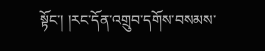སྟོང་། །རང་དོན་འགྲུབ་དགོས་བསམས་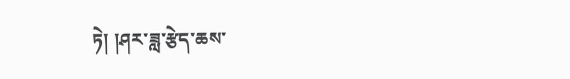ཏེ། །ཤར་ཟླ་རྩེད་ཆས་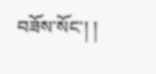བཟོས་སོང་། །